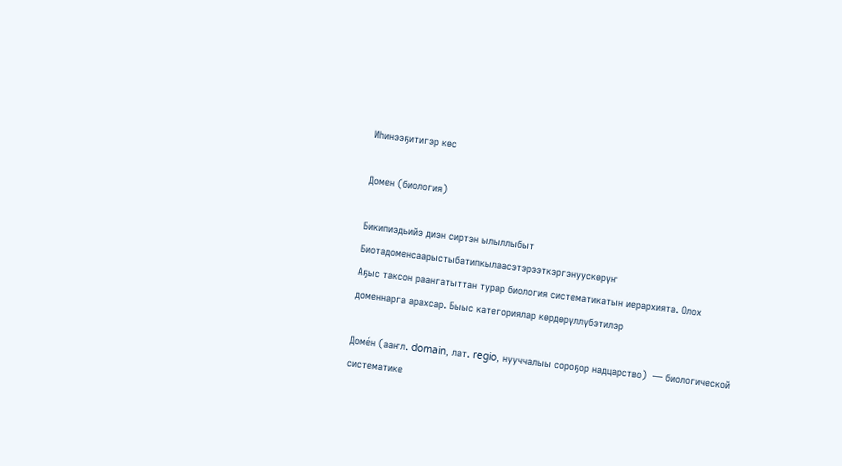Иһинээҕитигэр көс

Домен (биология)

Бикипиэдьийэ диэн сиртэн ылыллыбыт
Биотадоменсаарыстыбатипкылаасэтэрээткэргэнуускөрүҥ
Аҕыс таксон раангатыттан турар биология систематикатын иерархията. Олох доменнарга арахсар. Быыс категориялар көрдөрүллүбэтилэр

Доме́н (ааҥл. domain, лат. regio, нууччалыы сороҕор надцарство)  — биологической систематике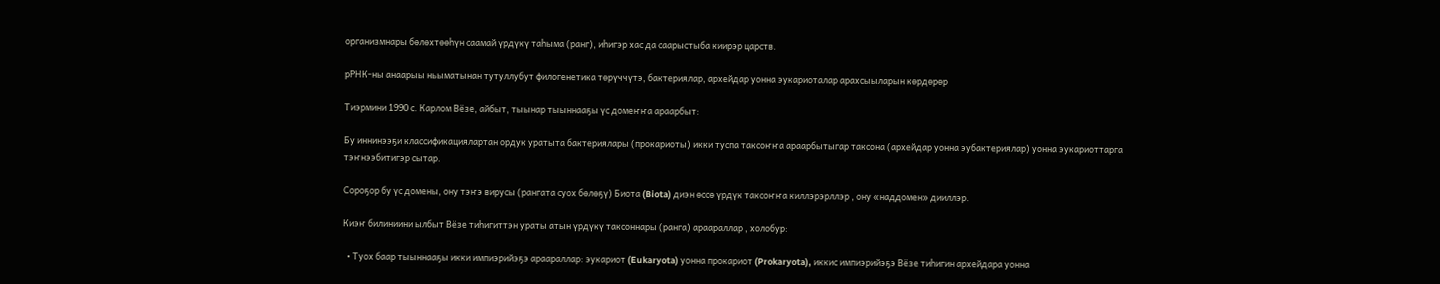организмнары бөлөхтөөһүн саамай үрдүкү таһыма (ранг), иһигэр хас да саарыстыба киирэр царств.

рРНК-ны анаарыы ньыматынан тутуллубут филогенетика төрүччүтэ, бактериялар, архейдар уонна эукариоталар арахсыыларын көрдөрөр

Тиэрмини 1990 с. Карлом Вёзе, айбыт, тыынар тыыннааҕы үс домеҥҥа араарбыт:

Бу иннинээҕи классификациялартан ордук уратыта бактериялары (прокариоты) икки туспа таксоҥҥа араарбытыгар таксона (архейдар уонна эубактериялар) уонна эукариоттарга тэҥнээбитигэр сытар.

Сороҕор бу үс домены, ону тэҥэ вирусы (рангата суох бөлөҕү) Биота (Biota) диэн өссө үрдүк таксоҥҥа киллэрэрллэр , ону «наддомен» дииллэр.

Киэҥ билиниини ылбыт Вёзе тиһигиттэн ураты атын үрдүкү таксоннары (ранга) араараллар , холобур:

  • Туох баар тыыннааҕы икки импиэрийэҕэ араараллар: эукариот (Eukaryota) уонна прокариот (Prokaryota), иккис импиэрийэҕэ Вёзе тиһигин архейдара уонна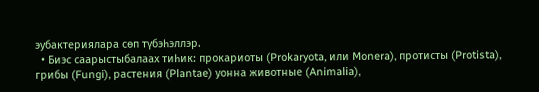эубактериялара сөп түбэһэллэр.
  • Биэс саарыстыбалаах тиһик: прокариоты (Prokaryota, или Monera), протисты (Protista), грибы (Fungi), растения (Plantae) уонна животные (Animalia),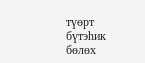түөрт бүтэһик бөлөх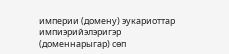империи (домену) эукариоттар импиэрийэлэригэр (доменнарыгар) сөп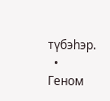түбэһэр.
  • Геном